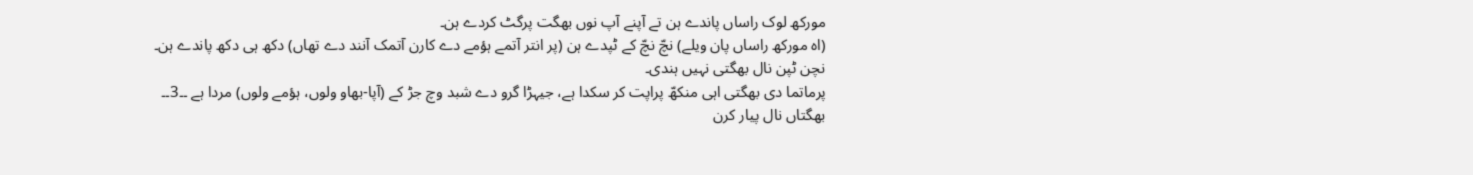مورکھ لوک راساں پاندے ہن تے آپنے آپ نوں بھگت پرگٹ کردے ہن۔
(اہ مورکھ راساں پان ویلے) نچّ نچّ کے ٹپدے ہن (پر انتر آتمے ہؤمے دے کارن آتمک آنند دے تھاں) دکھ ہی دکھ پاندے ہن۔
نچن ٹپن نال بھگتی نہیں ہندی۔
پرماتما دی بھگتی اہی منکھّ پراپت کر سکدا ہے، جیہڑا گرو دے شبد وچ جڑ کے (آپا-بھاو ولوں، ہؤمے ولوں) مردا ہے ۔۔3۔۔
بھگتاں نال پیار کرن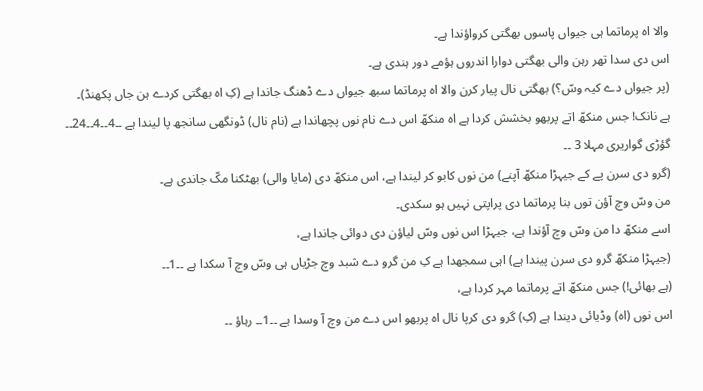والا اہ پرماتما ہی جیواں پاسوں بھگتی کرواؤندا ہے۔
اس دی سدا تھر رہن والی بھگتی دوارا اندروں ہؤمے دور ہندی ہے۔
(پر جیواں دے کیہ وسّ؟) بھگتی نال پیار کرن والا اہ پرماتما سبھ جیواں دے ڈھنگ جاندا ہے (کِ اہ بھگتی کردے ہن جاں پکھنڈ)۔
ہے نانک! جس منکھّ اتے پربھو بخشش کردا ہے اہ منکھّ اس دے نام نوں پچھاندا ہے (نام نال) ڈونگھی سانجھ پا لیندا ہے ۔۔4۔۔4۔۔24۔۔
گؤڑی گواریری مہلا 3 ۔۔
(گرو دی سرن پے کے جیہڑا منکھّ آپنے) من نوں کابو کر لیندا ہے، اس منکھّ دی (مایا والی) بھٹکنا مکّ جاندی ہے۔
من وسّ وچ آؤن توں بنا پرماتما دی پراپتی نہیں ہو سکدی۔
اسے منکھّ دا من وسّ وچ آؤندا ہے، جیہڑا اس نوں وسّ لیاؤن دی دوائی جاندا ہے،
(جیہڑا منکھّ گرو دی سرن پیندا ہے) اہی سمجھدا ہے کِ من گرو دے شبد وچ جڑیاں ہی وسّ وچ آ سکدا ہے ۔۔1۔۔
(ہے بھائی!) جس منکھّ اتے پرماتما مہر کردا ہے،
اس نوں (اہ) وڈیائی دیندا ہے (کِ) گرو دی کرپا نال اہ پربھو اس دے من وچ آ وسدا ہے ۔۔1۔۔ رہاؤ ۔۔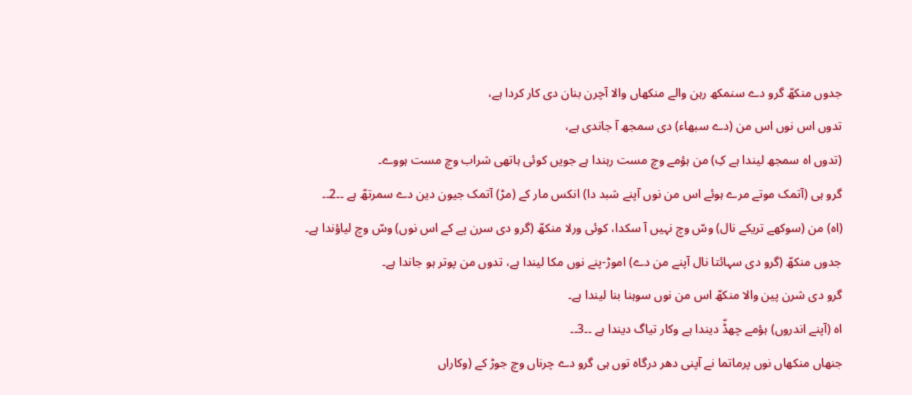جدوں منکھّ گرو دے سنمکھ رہن والے منکھاں والا آچرن بنان دی کار کردا ہے،
تدوں اس نوں اس من (دے سبھاء) دی سمجھ آ جاندی ہے،
(تدوں اہ سمجھ لیندا ہے کِ) من ہؤمے وچ مست رہندا ہے جویں کوئی ہاتھی شراب وچ مست ہووے۔
گرو ہی (آتمک موتے مرے ہوئے اس من نوں آپنے شبد دا) انکس مار کے (مڑ) آتمک جیون دین دے سمرتھّ ہے ۔۔2۔۔
(اہ) من (سوکھے تریکے نال) وسّ وچ نہیں آ سکدا، کوئی ورلا منکھّ (گرو دی سرن پے کے اس نوں) وسّ وچ لیاؤندا ہے۔
جدوں منکھّ (گرو دی سہائتا نال آپنے من دے) اموڑ-پنے نوں مکا لیندا ہے، تدوں من پوتر ہو جاندا ہے۔
گرو دی شرن پین والا منکھّ اس من نوں سوہنا بنا لیندا ہے۔
اہ (آپنے اندروں) ہؤمے چھڈّ دیندا ہے وکار تیاگ دیندا ہے ۔۔3۔۔
جنھاں منکھاں نوں پرماتما نے آپنی دھر درگاہ توں ہی گرو دے چرناں وچ جوڑ کے (وکاراں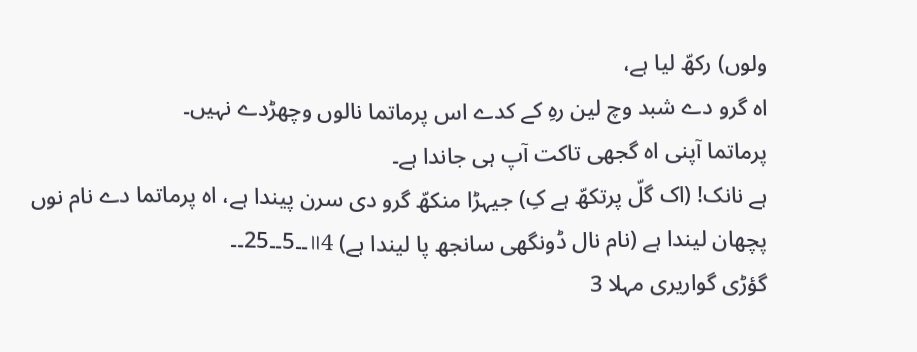ولوں) رکھّ لیا ہے،
اہ گرو دے شبد وچ لین رہِ کے کدے اس پرماتما نالوں وچھڑدے نہیں۔
پرماتما آپنی اہ گجھی تاکت آپ ہی جاندا ہے۔
ہے نانک! (اک گلّ پرتکھّ ہے کِ) جیہڑا منکھّ گرو دی سرن پیندا ہے، اہ پرماتما دے نام نوں پچھان لیندا ہے (نام نال ڈونگھی سانجھ پا لیندا ہے) ॥4۔۔5۔۔25۔۔
گؤڑی گواریری مہلا 3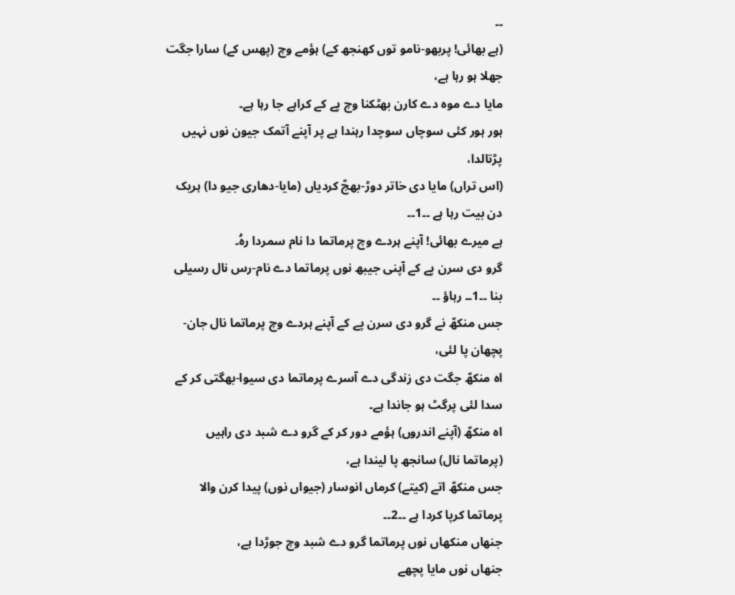۔۔
(ہے بھائی! پربھو-نامو توں کھنجھ کے) ہؤمے وچ (پھس کے) سارا جگت جھلا ہو رہا ہے،
مایا دے موہ دے کارن بھٹکنا وچ پے کے کراہے جا رہا ہے۔
ہور ہور کئی سوچاں سوچدا رہندا ہے پر آپنے آتمک جیون نوں نہیں پڑتالدا،
(اس تراں) مایا دی خاتر دوڑ-بھجّ کردیاں (مایا-دھاری جیو دا) ہریک دن بیت رہا ہے ۔۔1۔۔
ہے میرے بھائی! آپنے ہردے وچ پرماتما دا نام سمردا رہُ۔
گرو دی سرن پے کے آپنی جیبھ نوں پرماتما دے نام-رس نال رسیلی بنا ۔۔1۔۔ رہاؤ ۔۔
جس منکھّ نے گرو دی سرن پے کے آپنے ہردے وچ پرماتما نال جان-پچھان پا لئی،
اہ منکھّ جگت دی زندگی دے آسرے پرماتما دی سیوا-بھگتی کر کے سدا لئی پرگٹ ہو جاندا ہے۔
اہ منکھّ (آپنے اندروں) ہؤمے دور کر کے گرو دے شبد دی راہیں (پرماتما نال) سانجھ پا لیندا ہے،
جس منکھّ اتے (کیتے) کرماں انوسار (جیواں نوں) پیدا کرن والا پرماتما کرپا کردا ہے ۔۔2۔۔
جنھاں منکھاں نوں پرماتما گرو دے شبد وچ جوڑدا ہے،
جنھاں نوں مایا پچھے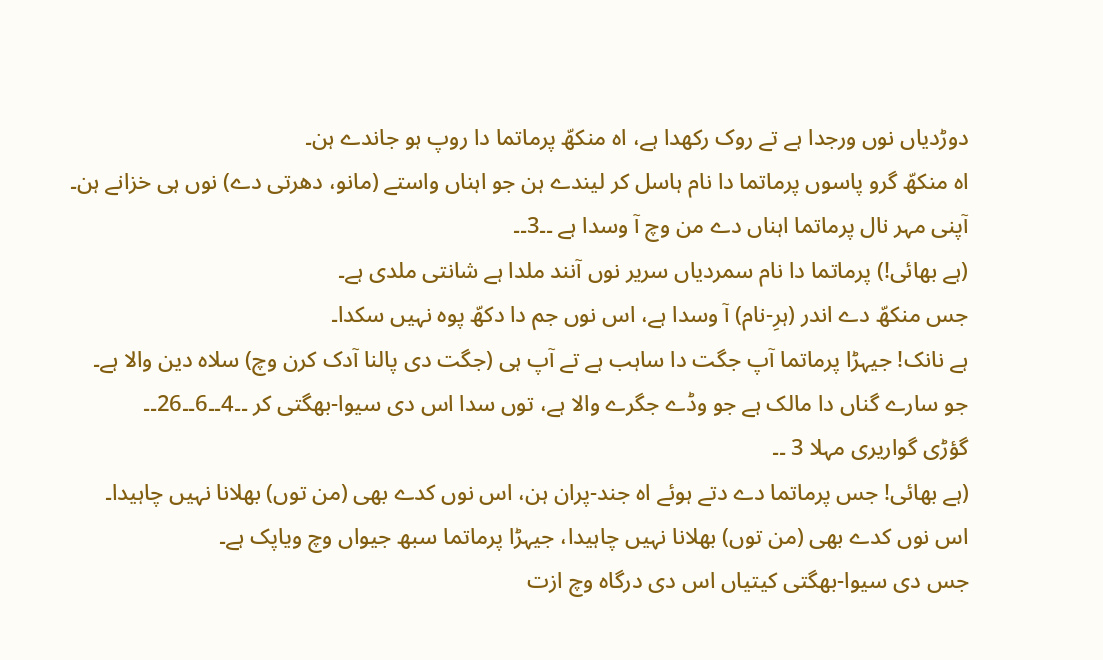دوڑدیاں نوں ورجدا ہے تے روک رکھدا ہے، اہ منکھّ پرماتما دا روپ ہو جاندے ہن۔
اہ منکھّ گرو پاسوں پرماتما دا نام ہاسل کر لیندے ہن جو اہناں واستے (مانو، دھرتی دے) نوں ہی خزانے ہن۔
آپنی مہر نال پرماتما اہناں دے من وچ آ وسدا ہے ۔۔3۔۔
(ہے بھائی!) پرماتما دا نام سمردیاں سریر نوں آنند ملدا ہے شانتی ملدی ہے۔
جس منکھّ دے اندر (ہرِ-نام) آ وسدا ہے، اس نوں جم دا دکھّ پوہ نہیں سکدا۔
ہے نانک! جیہڑا پرماتما آپ جگت دا ساہب ہے تے آپ ہی (جگت دی پالنا آدک کرن وچ) سلاہ دین والا ہے۔
جو سارے گناں دا مالک ہے جو وڈے جگرے والا ہے، توں سدا اس دی سیوا-بھگتی کر ۔۔4۔۔6۔۔26۔۔
گؤڑی گواریری مہلا 3 ۔۔
(ہے بھائی! جس پرماتما دے دتے ہوئے اہ جند-پران ہن، اس نوں کدے بھی (من توں) بھلانا نہیں چاہیدا۔
اس نوں کدے بھی (من توں) بھلانا نہیں چاہیدا، جیہڑا پرماتما سبھ جیواں وچ ویاپک ہے۔
جس دی سیوا-بھگتی کیتیاں اس دی درگاہ وچ ازت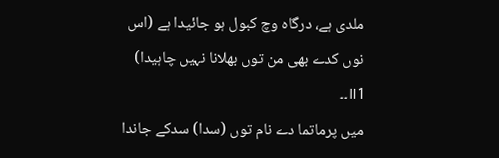ملدی ہے، درگاہ وچ کبول ہو جائیدا ہے (اس نوں کدے بھی من توں بھلانا نہیں چاہیدا) ॥1۔۔
میں پرماتما دے نام توں (سدا) سدکے جاندا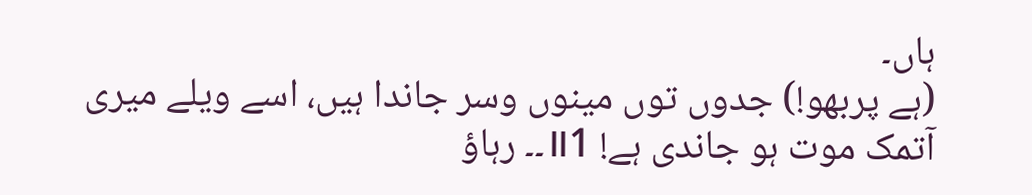ہاں۔
(ہے پربھو!) جدوں توں مینوں وسر جاندا ہیں، اسے ویلے میری آتمک موت ہو جاندی ہے! ॥1۔۔ رہاؤ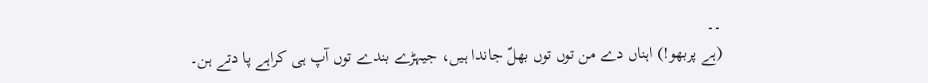۔۔
(ہے پربھو!) اہناں دے من توں توں بھلّ جاندا ہیں، جیہڑے بندے توں آپ ہی کراہے پا دتے ہن۔